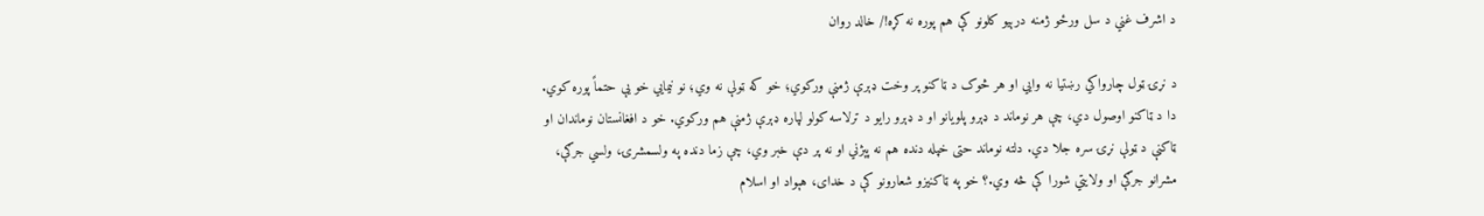د اشرف غني د سل ورځو ژمنه درېیو کلونو کې هم پوره نه کړه!/ خالد روان

د نړۍ ټول چارواکي رښتیا نه وايي او هر څوک د ټاکنو پر وخت ډېرې ژمنې ورکوي؛ خو که ټولې نه وي؛ نو نیمايي خو یې حتماً پوره کوي. دا د ټاکنو اوصول دي، چې هر نوماند د ډېرو پلویانو او د ډېرو رایو د ترلاسه کولو لپاره ډېرې ژمنې هم ورکوي. خو د افغانستان نوماندان او ټاکنې د ټولې نړۍ سره جلا دي. دلته نوماند حتی خپله دنده هم نه پېژني او نه پر دې خبر وي، چې زما دنده په ولسمشرۍ، ولسي جرګې، مشرانو جرګې او ولایتي شورا کې څه وي.؟ خو په ټاکنیزو شعارونو کې د خدای، هېواد او اسلام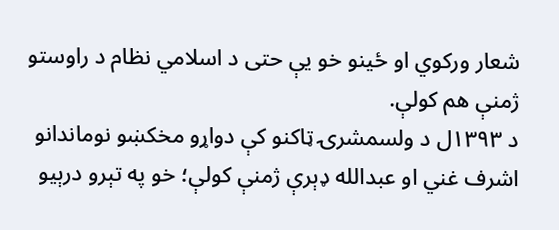شعار ورکوي او ځینو خو یې حتی د اسلامي نظام د راوستو ژمنې هم کولې.
د ۱۳۹۳ل د ولسمشرۍ ټاکنو کې دواړو مخکښو نوماندانو اشرف غني او عبدالله ډېرې ژمنې کولې؛ خو په تېرو درېیو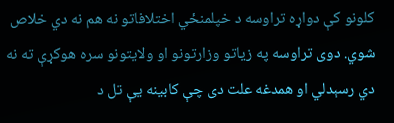کلونو کې دواړه تراوسه د خپلمنځي اختلافاتو نه هم نه دي خلاص شوي. دوی تراوسه په زیاتو وزارتونو او ولایتونو سره هوکړې ته نه دي رسېدلي او همدغه علت دی چې کابینه یې تل د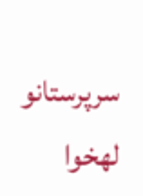سرپرستانو لهخوا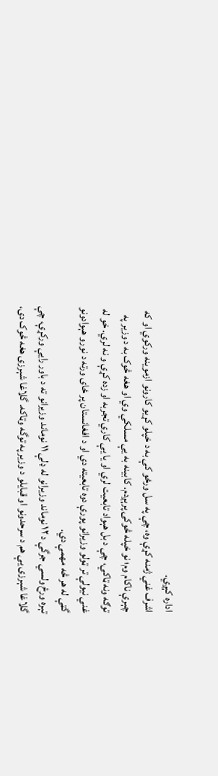اداره کېږي.
اشرف غني ژمنه کړې وه، چې په سل ورځو کې به د خپلو کړیو کارونو ازموینه ورکوي او که چېرې ناکام وم؛ نو خپله څوکۍ پرېږدم. کابینه به یې مسلکي وي او هغه څوک به د وزیر په توګه ونه ټاکي، چې د بل هېواد تابعیت لري او یا یې کاري تجربه او زده کړې و نه لري. خو له غني نیولې تر ټولو وزیرانو پورې دوه تابعیته دي او د افغانستان پر ځای ورته د نورو هېوادونو گټې له هر څه مهمې دي.
تېره ورځ ولسي جرگې د ۱۲ نوماند وزیرانو له ډلې ۱۱ نوماند وزیرانو ته د باور رایې ورکړې، چې گلاغا شېرزی یې هم د سرحدونو او قبایلو د وزیر په توگه وټاکه. گلاغا شېرزی هغه څوک دی،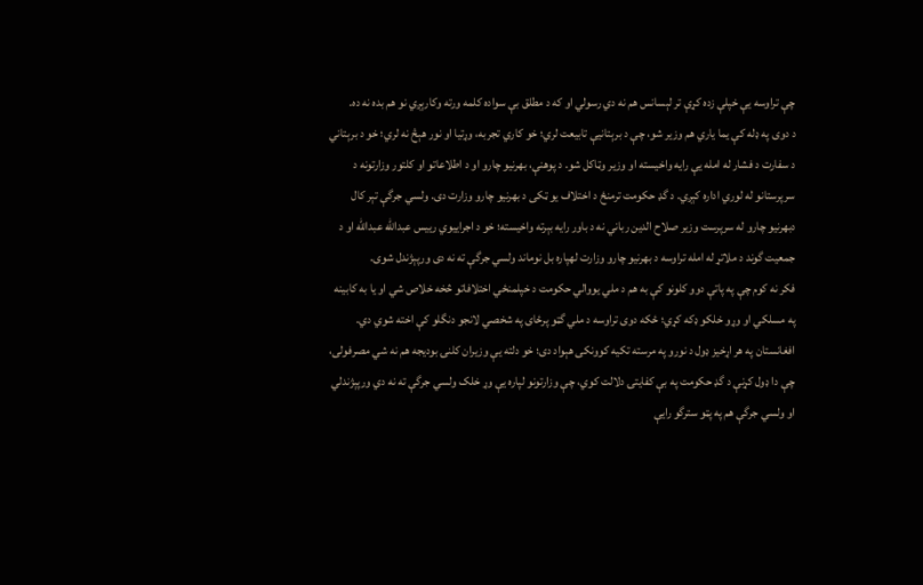چې تراوسه یې خپلې زده کړې تر لېسانس هم نه دي رسولي او که د مطلق بې سواده کلمه ورته وکارېږي نو هم بده نه ده.
د دوی په ډله کې یما یاري هم وزیر شو، چې د برېتانیې تابیعت لري؛ خو کاري تجربه، وړتیا او نور هېڅ نه لري؛ خو د برېتاني د سفارت د فشار له امله یې رایه واخیسته او وزیر وټاکل شو. د پوهنې، بهرنیو چارو او د اطلاعاتو او کلتور وزارتونه د سرپرستانو له لوري اداره کېږي. د گډ حکومت ترمنځ د اختلاف یو ټکی د بهرنیو چارو وزارت دی. ولسي جرگې تېر کال دبهرنیو چارو له سرپرست وزیر صلاح الدین رباني نه د باور رایه بېرته واخیسته؛ خو د اجراییوي رییس عبدالله عبدالله او د جمعیت گوند د ملاتړ له امله تراوسه د بهرنیو چارو وزارت لهپاره بل نوماند ولسي جرگې ته نه دی ورپېژندل شوی.
فکر نه کوم چې په پاتې دوو کلونو کې به هم د ملي یووالي حکومت د خپلمنځي اختلافاتو څخه خلاص شي او یا به کابینه په مسلکي او وړو خلکو ډکه کړي؛ ځکه دوی تراوسه د ملي گټو پرځای په شخصي لانجو دنگلو کې اخته شوي دي.
افغانستان په هر اړخیز ډول د نورو په مرسته تکیه کوونکی هېواد دی؛ خو دلته یې وزیران کلنۍ بودیجه هم نه شي مصرفولی، چې دا ډول کړنې د گډ حکومت په بې کفایتۍ دلالت کوي، چې وزارتونو لپاره یې وړ خلک ولسي جرگې ته نه دي ورپېژندلي او ولسي جرگې هم په پټو سترگو رایې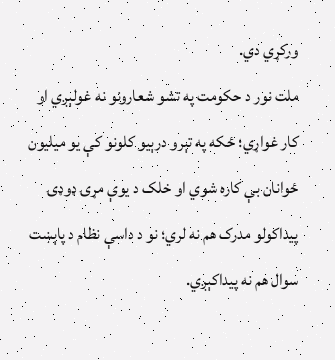ورکړي دي.
ملت نور د حکومت په تشو شعارونو نه غولېږي او کار غواړي؛ ځکه په تېرو درېیو کلونو کې یو میلیون ځوانان بې کاره شوي او خلک د یوې مړۍ ډوډۍ پیداکولو مدرک هم نه لري؛ نو د داسې نظام د پاېښت سوال هم نه پیداکېږي.